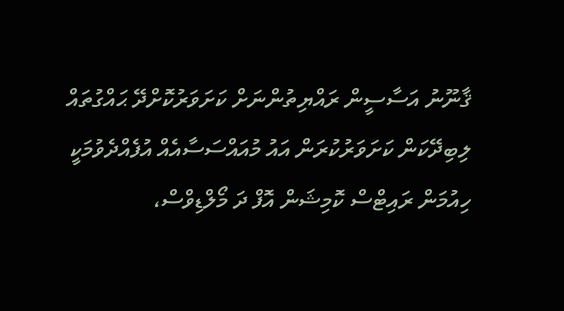ޤާނޫނު އަސާސީން ރައްޔިތުންނަށް ކަށަވަރުކޮށްދޭ ޙައްގުތައް ލިބިދޭކަން ކަށަވަރުކުރަން އައު މުއައްސަސާއެއް އުފެއްދެވުމަކީ ހިއުމަން ރައިޓްސް ކޮމިޝަން އޮފް ދަ މޯލްޑިވްސް،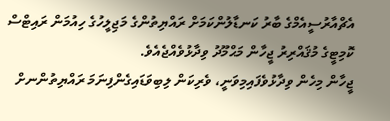އެޗްއާރުސީއެމްގެ ބާރު ކަނޑާލުންކަމަށް ރައްޔިތުންގެ މަޖިލީހުގެ ހިއުމަން ރައިޓްސް ކޮމިޓީގެ މުޤައްރިރު ޖީހާން މަޙްމޫދު ވިދާޅުވެއްޖެއެވެ.
ޖީހާން މިހެން ވިދާޅުވެފައިމިވަނީ، ވެރިކަން ލިބިވަޑައިގެންފިނަމަ ރައްޔިތުންނށް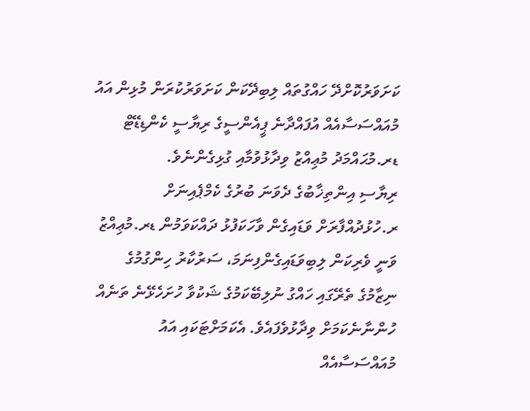ކަށަވަރުކޮށްދޭ ހައްގުތައް ލިބިދޭކަން ކަށަވަރުކުރަން މުޅިން އައު މުއައްސަސާއެއް އުފައްދާނެ ޕީއެންސީގެ ރިޔާސީ ކެންޑިޑޭޓް ޑރ.މުޙައްމަދު މުޢިއްޒު ވިދާޅުވުމާއި ގުޅިގެންނެވެ.
ރިޔާސި އިންތިޚާބުގެ ދެވަނަ ބުރުގެ ކެމްޕެއިނަށް ރ.ހުޅުދުއްފާރަށް ވަޑައިގެން ވާހަކަފުޅު ދައްކަވަމުން ޑރ.މުޢިއްޒު ވަނީ ވެރިކަން ލިބިވަޑައިގެންފިނަމަ، ސަރުކާރު ހިންގުމުގެ ނިޒާމުގެ ތެރޭގައި ހައްގު ނުލިބޭކަމުގެ ޝަކުވާ ހުށަހެޅޭނެ ތަނެއް ހުންނާނެކަމަށް ވިދާޅުވެފައެވެ. އެކަމަށްޓަކައި އައު މުއައްސަސާއެއް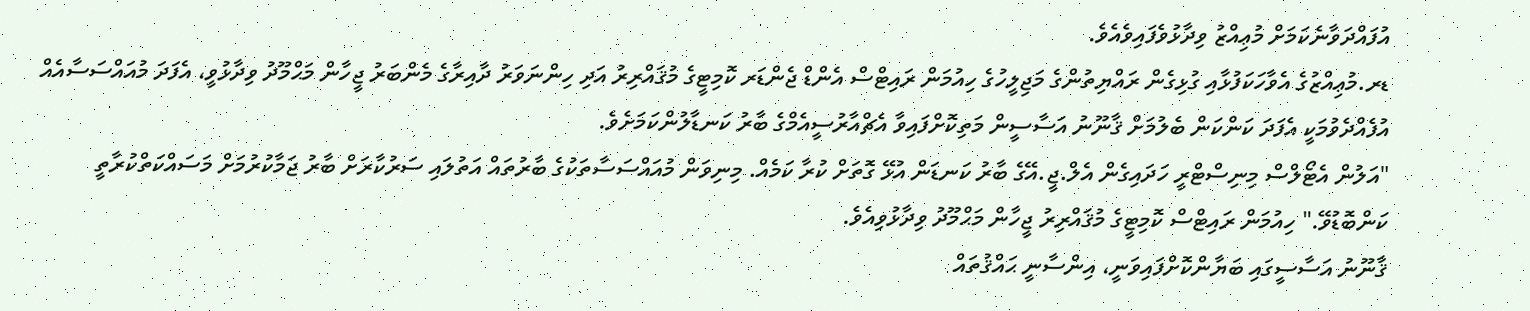އުފައްދަވާނެކަމަށް މުޢިއްޒު ވިދާޅުވެފައިވެއެވެ.
ޑރ.މުޢިއްޒުގެ އެވާހަކަފުޅާއި ގުޅިގެން ރައްޔިތުންގެ މަޖިލީހުގެ ހިއުމަން ރައިޓްސް އެންޑް ޖެންޑަރ ކޮމިޓީގެ މުޤައްރިރު އަދި ހިންނަވަރު ދާއިރާގެ މެންބަރު ޖީހާން މަޙްމޫދު ވިދާޅުވީ، އެފަދަ މުއައްސަސާއެއް އުފެއްދެވުމަކީ އެފަދަ ކަންކަން ބެލުމަށް ޤާނޫނު އަސާސީން މަތިކޮށްފައިވާ އެޗްއާރުސީއެމްގެ ބާރު ކަނޑާލުންކަމަށެވެ.
"އަލުން އެޓޯލްސް މިނިސްޓްރީ ހަދައިގެން އެލް.ޖީ.އޭގެ ބާރު ކަނޑަން އުޅޭ ގޮތަށް ކުރާ ކަމެއް. މިނިވަން މުއައްސަސާތަކުގެ ބާރުތައް އަތުލައި ސަރުކާރަށް ބާރު ޖަމާކުރުމަށް މަސައްކަތްކުރާތީ ކަންބޮޑުވޭ." ހިއުމަން ރައިޓްސް ކޮމިޓީގެ މުޤައްރިރު ޖީހާން މަޙްމޫދު ވިދާޅުވިއެވެ.
ޤާނޫނު އަސާސީގައި ބަޔާންކޮށްފައިވަނީ، އިންސާނީ ޙައްޤުތައް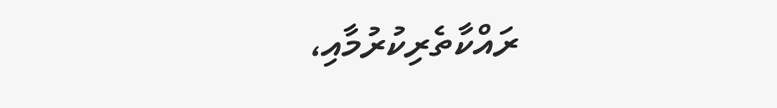ރައްކާތެރިކުރުމާއި،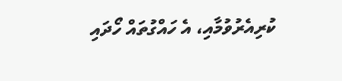ކުރިއެރުވުމާއި، އެ ހައްގުތައް ހޯދައި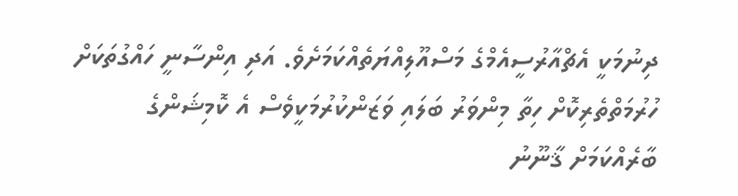ދިނުމަކީ އެޗްއާރުސީއެމްގެ މަސްއޫލިއްޔަތެއްކަމަށެވެ. އަދި އިންސާނީ ހައްގުތަކަށް ހުރުމަތްތެރިކޮށް ހިތާ މިންވަރު ބަލައި ވަޒަންކުރުމަކީވެސް އެ ކޮމިޝަންގެ ބާރެއްކަމަށް ޤާނޫނު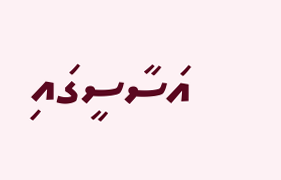އަސާސީގައި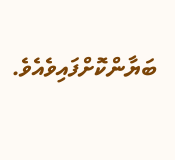ބަޔާންކޮށްފައިވެއެވެ.